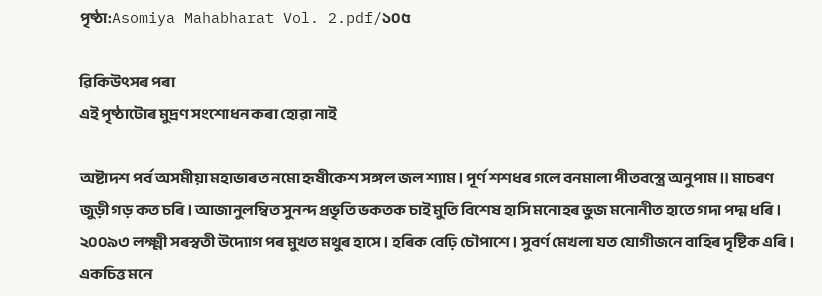পৃষ্ঠা:Asomiya Mahabharat Vol. 2.pdf/১০৫

ৱিকিউৎসৰ পৰা
এই পৃষ্ঠাটোৰ মুদ্ৰণ সংশোধন কৰা হোৱা নাই

অষ্টাদশ পৰ্ব অসমীয়া মহাভাৰত নমো হৃষীকেশ সঙ্গল জল শ্যাম। পূৰ্ণ শশধৰ গলে বনমালা পীতবস্ত্ৰে অনুপাম॥ মাচৰণ জুড়ী গড় কত চৰি। আজানুলম্বিত সুনন্দ প্ৰভৃতি ভকতক চাই মুতি বিশেষ হাসি মনোহৰ ভুজ মনোনীত হাতে গদা পদ্ম ধৰি। ২০০৯৩ লক্ষ্মী সৰস্বতী উদ্যোগ পৰ মুখত মথুৰ হাসে। হৰিক বেঢ়ি চৌপাশে। সুবৰ্ণ মেখলা যত যোগীজনে বাহিৰ দৃষ্টিক এৰি। একচিত্ত মনে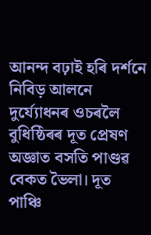আনন্দ বঢ়াই হৰি দৰ্শনে নিবিড় আলনে দুৰ্য্যোধনৰ ওচৰলৈ বুধিষ্ঠিৰৰ দূত প্ৰেষণ অজ্ঞাত বসতি পাণ্ডৱ বেকত ভৈলা। দূত পাঞ্চি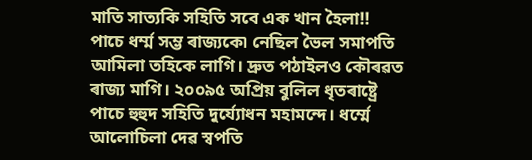মাতি সাত্যকি সহিতি সবে এক খান হৈলা!! পাচে ধৰ্ম্ম সম্ভ ৰাজ্যকে৷ নেছিল ভৈল সমাপতি আমিলা তহিকে লাগি। দ্ৰুত পঠাইলও কৌৰৱত ৰাজ্য মাগি। ২০০৯৫ অপ্ৰিয় বুলিল ধৃতৰাষ্ট্ৰে পাচে হুহুদ সহিতি দুৰ্য্যোধন মহামন্দে। ধৰ্ম্মে আলোচিলা দেৱ স্বপতি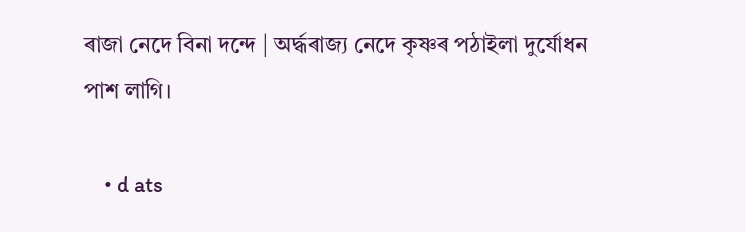ৰাজা নেদে বিনা দন্দে | অৰ্দ্ধৰাজ্য নেদে কৃষ্ণৰ পঠাইলা দুৰ্যোধন পাশ লাগি।

    • d ats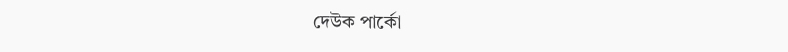দেউক পাৰ্কো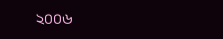২০০৬